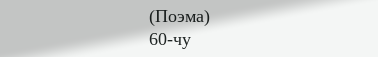(Поэма)
60-чу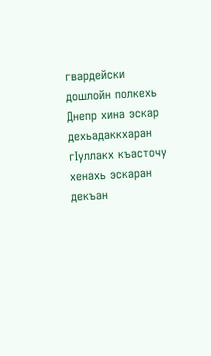гвардейски дошлойн полкехь
Днепр хина эскар дехьадаккхаран гIуллакх къасточу
хенахь эскаран декъан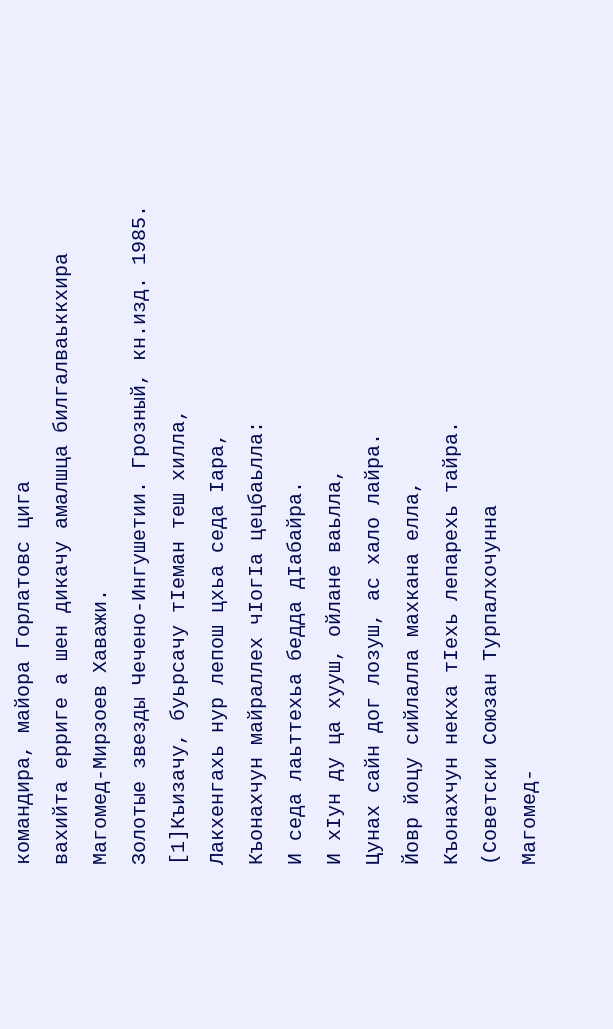командира, майора Горлатовс цига
вахийта ерриге а шен дикачу амалшца билгалваьккхира
Магомед-Мирзоев Хаважи.
Золотые звезды Чечено-Ингушетии. Грозный, кн.изд. 1985.
[1]Къизачу, буьрсачу тIеман теш хилла,
Лакхенгахь нур лепош цхьа седа Iара,
Къонахчун майраллех чIогIа цецбаьлла:
И седа лаьттехьа бедда дIабайра.
И хIун ду ца хууш, ойлане ваьлла,
Цунах сайн дог лозуш, ас хало лайра.
Йовр йоцу сийлалла махкана елла,
Къонахчун некха тIехь лепарехь тайра.
(Советски Союзан Турпалхочунна
Магомед-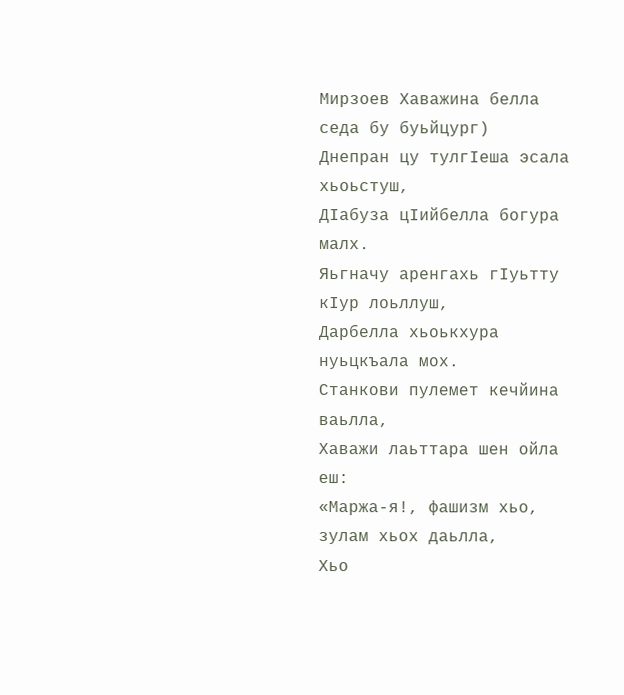Мирзоев Хаважина белла
седа бу буьйцург)
Днепран цу тулгIеша эсала хьоьстуш,
ДIабуза цIийбелла богура малх.
Яьгначу аренгахь гIуьтту кIур лоьллуш,
Дарбелла хьоькхура нуьцкъала мох.
Станкови пулемет кечйина ваьлла,
Хаважи лаьттара шен ойла еш:
«Маржа-я!, фашизм хьо, зулам хьох даьлла,
Хьо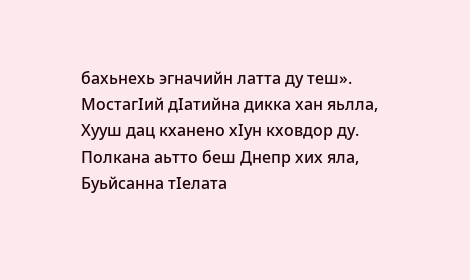бахьнехь эгначийн латта ду теш».
МостагIий дIатийна дикка хан яьлла,
Хууш дац кханено хIун кховдор ду.
Полкана аьтто беш Днепр хих яла,
Буьйсанна тIелата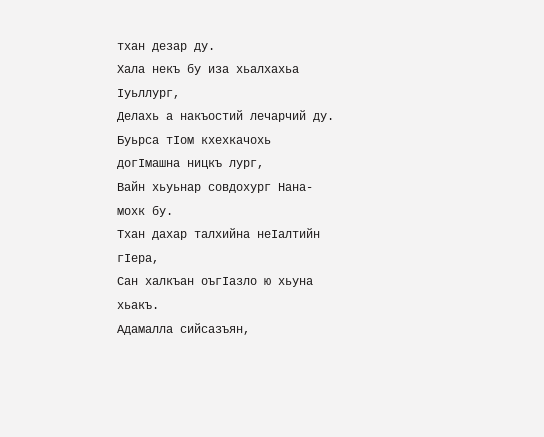тхан дезар ду.
Хала некъ бу иза хьалхахьа Iуьллург,
Делахь а накъостий лечарчий ду.
Буьрса тIом кхехкачохь догIмашна ницкъ лург,
Вайн хьуьнар совдохург Нана-мохк бу.
Тхан дахар талхийна неIалтийн гIера,
Сан халкъан оъгIазло ю хьуна хьакъ.
Адамалла сийсазъян,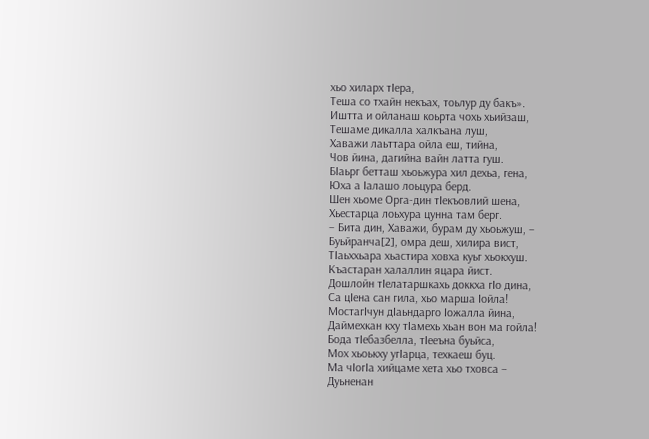хьо хиларх тIера,
Теша со тхайн некъах, тоьлур ду бакъ».
Иштта и ойланаш коьрта чохь хьийзаш,
Тешаме дикалла халкъана луш,
Хаважи лаьттара ойла еш, тийна,
Чов йина, дагийна вайн латта гуш.
БIаьрг бетташ хьоьжура хил дехьа, гена,
Юха а Iалашо лоьцура берд.
Шен хьоме Орга-дин тIекъовлий шена,
Хьестарца лоьхура цунна там берг.
– Бита дин, Хаважи, бурам ду хьоьжуш, –
Буьйранча[2], омра деш, хилира вист,
ТIаьххьара хьастира ховха куьг хьокхуш.
Къастаран халаллин яцара йист.
Дошлойн тIелатаршкахь доккха гIо дина,
Са цIена сан гила, хьо марша Iойла!
МостагIчун дIаьндарго Iожалла йина,
Даймехкан кху тIамехь хьан вон ма гойла!
Бода тIебазбелла, тIееъна буьйса,
Мох хьоькху угIарца, техкаеш буц.
Ма чIогIа хийцаме хета хьо тховса –
Дуьненан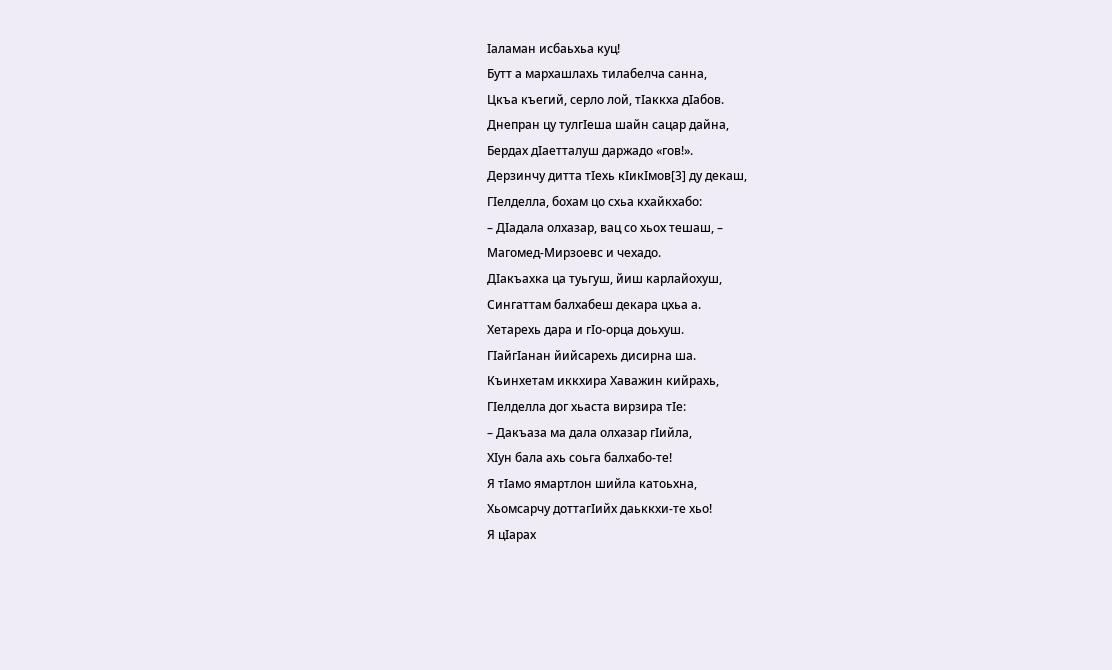Iаламан исбаьхьа куц!
Бутт а мархашлахь тилабелча санна,
Цкъа къегий, серло лой, тIаккха дIабов.
Днепран цу тулгIеша шайн сацар дайна,
Бердах дIаетталуш даржадо «гов!».
Дерзинчу дитта тIехь кIикIмов[3] ду декаш,
ГIелделла, бохам цо схьа кхайкхабо:
– ДIадала олхазар, вац со хьох тешаш, –
Магомед-Мирзоевс и чехадо.
ДIакъахка ца туьгуш, йиш карлайохуш,
Сингаттам балхабеш декара цхьа а.
Хетарехь дара и гIо-орца доьхуш.
ГIайгIанан йийсарехь дисирна ша.
Къинхетам иккхира Хаважин кийрахь,
ГIелделла дог хьаста вирзира тIе:
– Дакъаза ма дала олхазар гIийла,
ХIун бала ахь соьга балхабо-те!
Я тIамо ямартлон шийла катоьхна,
Хьомсарчу доттагIийх даьккхи-те хьо!
Я цIарах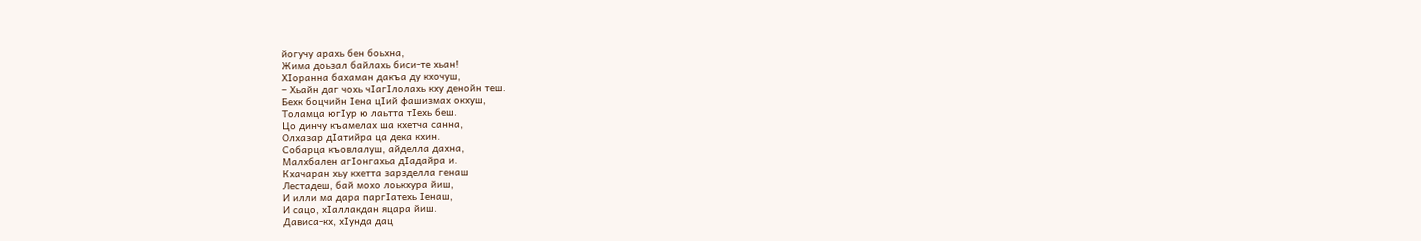йогучу арахь бен боьхна,
Жима доьзал байлахь биси-те хьан!
ХIоранна бахаман дакъа ду кхочуш,
– Хьайн даг чохь чIагIлолахь кху денойн теш.
Бехк боцчийн Iена цIий фашизмах окхуш,
Толамца югIур ю лаьтта тIехь беш.
Цо динчу къамелах ша кхетча санна,
Олхазар дIатийра ца дека кхин.
Собарца къовлалуш, айделла дахна,
Малхбален агIонгахьа дIадайра и.
Кхачаран хьу кхетта зарзделла генаш
Лестадеш, бай мохо лоькхура йиш,
И илли ма дара паргIатехь Iенаш,
И сацо, хIаллакдан яцара йиш.
Дависа-кх, хIунда дац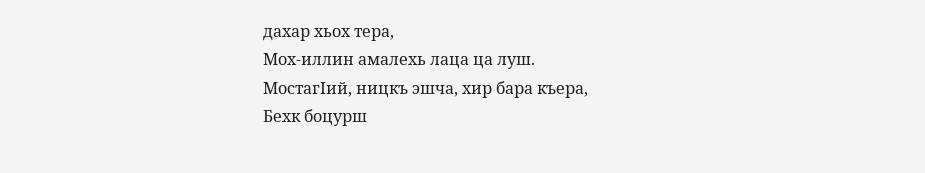дахар хьох тера,
Мох-иллин амалехь лаца ца луш.
МостагIий, ницкъ эшча, хир бара къера,
Бехк боцурш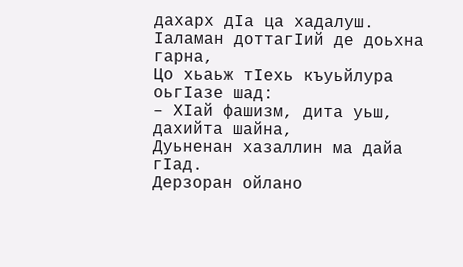дахарх дIа ца хадалуш.
Iаламан доттагIий де доьхна гарна,
Цо хьаьж тIехь къуьйлура оьгIазе шад:
– ХIай фашизм, дита уьш, дахийта шайна,
Дуьненан хазаллин ма дайа гIад.
Дерзоран ойлано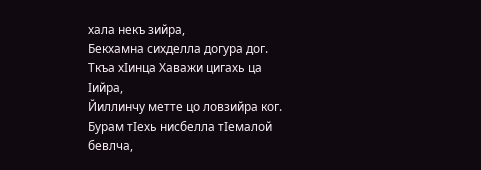хала некъ зийра,
Бекхамна сихделла догура дог.
Ткъа хIинца Хаважи цигахь ца Iийра,
Йиллинчу метте цо ловзийра ког.
Бурам тIехь нисбелла тIемалой бевлча,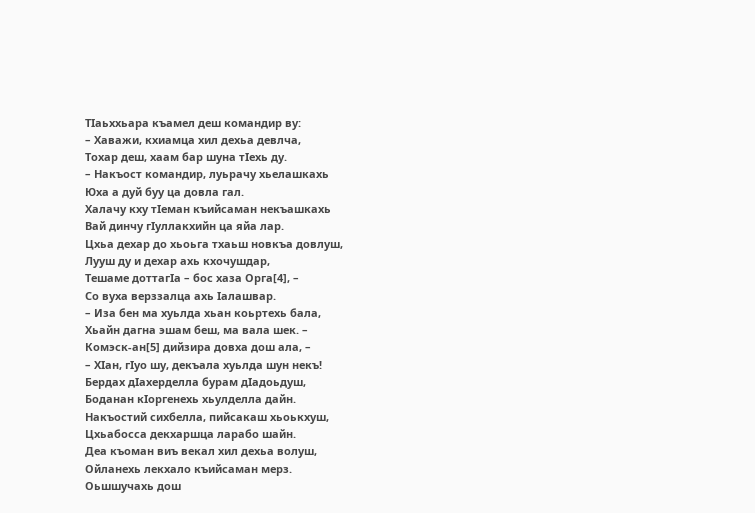ТIаьххьара къамел деш командир ву:
– Хаважи, кхиамца хил дехьа девлча,
Тохар деш, хаам бар шуна тIехь ду.
– Накъост командир, луьрачу хьелашкахь
Юха а дуй буу ца довла гал.
Халачу кху тIеман къийсаман некъашкахь
Вай динчу гIуллакхийн ца яйа лар.
Цхьа дехар до хьоьга тхаьш новкъа довлуш,
Лууш ду и дехар ахь кхочушдар,
Тешаме доттагIа – бос хаза Орга[4], –
Со вуха верззалца ахь Iалашвар.
– Иза бен ма хуьлда хьан коьртехь бала,
Хьайн дагна эшам беш, ма вала шек. –
Комэск-ан[5] дийзира довха дош ала, –
– ХIан, гIуо шу, декъала хуьлда шун некъ!
Бердах дIахерделла бурам дIадоьдуш,
Боданан кIоргенехь хьулделла дайн.
Накъостий сихбелла, пийсакаш хьоькхуш,
Цхьабосса декхаршца ларабо шайн.
Деа къоман виъ векал хил дехьа волуш,
Ойланехь лекхало къийсаман мерз.
Оьшшучахь дош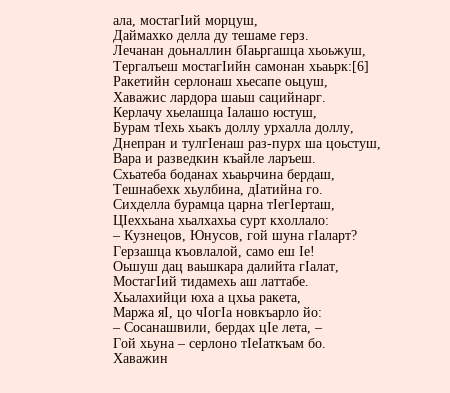ала, мостагIий морцуш,
Даймахко делла ду тешаме герз.
Лечанан доьналлин бIаьргашца хьоьжуш,
Тергалъеш мостагIийн самонан хьаьрк:[6]
Ракетийн серлонаш хьесапе оьцуш,
Хаважис лардора шаьш сацийнарг.
Керлачу хьелашца Iалашо юстуш,
Бурам тIехь хьакъ доллу урхалла доллу,
Днепран и тулгIенаш раз-пурх ша цоьстуш,
Вара и разведкин къайле ларъеш.
Схьатеба боданах хьаьрчина бердаш,
Тешнабехк хьулбина, дIатийна го.
Сихделла бурамца царна тIегIерташ,
ЦIеххьана хьалхахьа сурт кхоллало:
– Кузнецов, Юнусов, гой шуна гIаларт?
Герзашца къовлалой, само еш Iе!
Оьшуш дац ваьшкара далийта гIалат,
МостагIий тидамехь аш латтабе.
Хьалахийци юха а цхьа ракета,
Маржа яI, цо чIогIа новкъарло йо:
– Сосанашвили, бердах цIе лета, –
Гой хьуна – серлоно тIеIаткъам бо.
Хаважин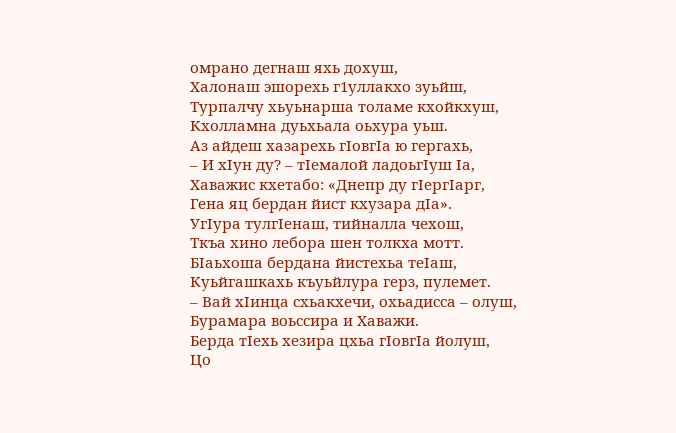омрано дегнаш яхь дохуш,
Халонаш эшорехь г1уллакхо зуьйш,
Турпалчу хьуьнарша толаме кхойкхуш,
Кхолламна дуьхьала оьхура уьш.
Аз айдеш хазарехь гIовгIа ю гергахь,
– И хIун ду? – тIемалой ладоьгIуш Iа,
Хаважис кхетабо: «Днепр ду гIергIарг,
Гена яц бердан йист кхузара дIа».
УгIура тулгIенаш, тийналла чехош,
Ткъа хино лебора шен толкха мотт.
БIаьхоша бердана йистехьа теIаш,
Куьйгашкахь къуьйлура герз, пулемет.
– Вай хIинца схьакхечи, охьадисса – олуш,
Бурамара воьссира и Хаважи.
Берда тIехь хезира цхьа гIовгIа йолуш,
Цо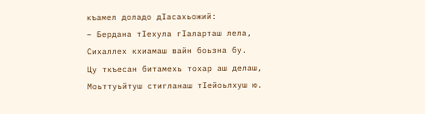къамел доладо дIасахьожий:
– Бердана тIехула гIаларташ лела,
Сихаллех кхиамаш вайн боьзна бу.
Цу ткъесан битамехь тохар аш делаш,
Моьттуьйтуш стигланаш тIейоьлхуш ю.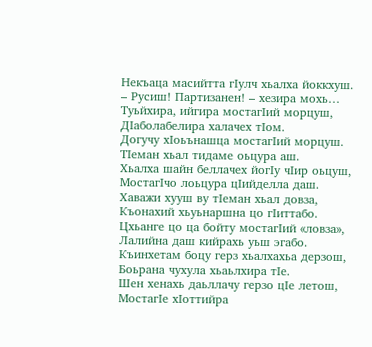Некъаца масийтта гIулч хьалха йоккхуш.
– Русиш! Партизанен! – хезира мохь…
Туьйхира, ийгира мостагIий морцуш,
ДIаболабелира халачех тIом.
Догучу хIоьънашца мостагIий морцуш.
ТIеман хьал тидаме оьцура аш.
Хьалха шайн беллачех йогIу чIир оьцуш,
МостагIчо лоьцура цIийделла даш.
Хаважи хууш ву тIеман хьал довза,
Къонахий хьуьнаршна цо гIиттабо.
Цхьанге цо ца бойту мостагIий «ловза»,
Лалийна даш кийрахь уьш эгабо.
Къинхетам боцу герз хьалхахьа дерзош,
Боьрана чухула хьаьлхира тIе.
Шен хенахь даьллачу герзо цIе летош,
МостагIе хIоттийра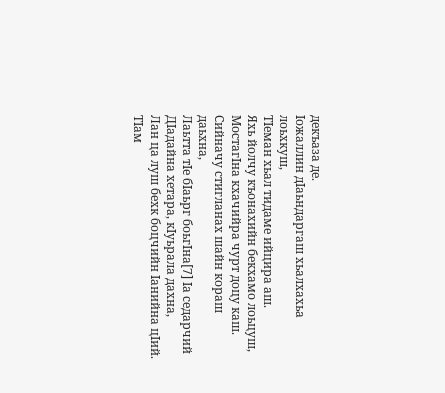декъаза де.
Iожаллин дIаьндаргаш хьалхахьа лоьхкуш,
ТIеман хьал тидаме ийцира аш.
Яхь йолчу къонахийн бекхамо лоьцуш,
МостагIна кхачийра чурт доцу каш.
Сийначу стигланах шайн кораш даьхна,
Лаьтта тIе бIаьрг боьгIна[7] Iа седарчий
ДIадайна хетара, кIуьрала дахна,
Лан ца луш бехк боцчийн Iанийна цIий.
ТIам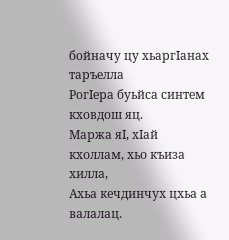бойначу цу хьаргIанах таръелла
РогIера буьйса синтем кховдош яц.
Маржа яI, хIай кхоллам, хьо къиза хилла,
Ахьа кечдинчух цхьа а валалац.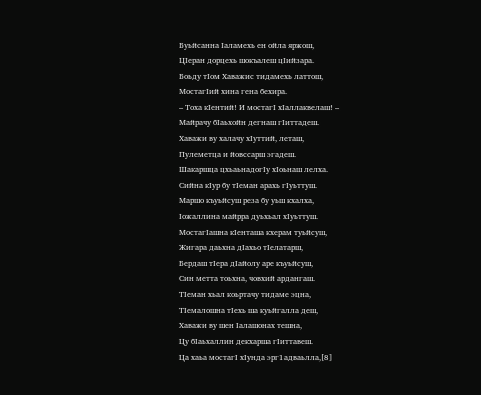Буьйсанна Iаламехь ен ойла яржош,
ЦIеран дорцехь шокъалеш цIийзара.
Боьду тIом Хаважис тидамехь латтош,
МостагIий хина гена бехира.
– Тоха кIентий! И мостагI хIаллаквелаш! –
Майрачу бIаьхойн дегнаш гIиттадеш.
Хаважи ву халачу хIуттий, леташ,
Пулеметца и йовссарш эгадеш.
Шакаршца цхьаьнадогIу хIоьнаш лелха.
Сийна кIур бу тIеман арахь гIуьттуш.
Маршо къуьйсуш реза бу уьш кхалха,
Iожаллина майрра дуьхьал хIуьттуш.
МостагIашна кIенташа кхерам туьйсуш,
Жигара даьхна дIахьо тIелатарш,
Бердаш тIера дIайолу аре къуьйсуш,
Син метта тоьхна, човхий ардангаш.
ТIеман хьал коьртачу тидаме эцна,
ТIемалошна тIехь ша куьйгалла деш,
Хаважи ву шен Iалашонах тешна,
Цу бIаьхаллин декхарша гIиттавеш.
Ца хаьа мостагI хIунда эрг1адваьлла,[8]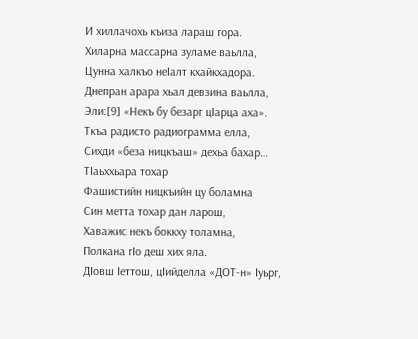И хиллачохь къиза лараш гора.
Хиларна массарна зуламе ваьлла,
Цунна халкъо неIалт кхайкхадора.
Днепран арара хьал девзина ваьлла,
Эли:[9] «Некъ бу безарг цIарца аха».
Ткъа радисто радиограмма елла,
Сихди «беза ницкъаш» дехьа бахар…
ТIаьххьара тохар
Фашистийн ницкъийн цу боламна
Син метта тохар дан ларош,
Хаважис некъ боккху толамна,
Полкана гIо деш хих яла.
ДIовш Iеттош, цIийделла «ДОТ-н» Iуьрг,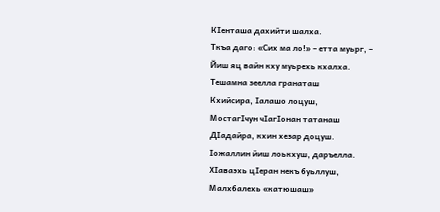КIенташа дахийти шалха.
Ткъа даго: «Сих ма ло!» – етта муьрг, –
Йиш яц вайн кху муьрехь кхалха.
Тешамна зеелла гранаташ
Кхийсира, Iалашо лоцуш,
МостагIчун чIагIонан татанаш
ДIадайра, кхин хезар доцуш.
Iожаллин йиш лоькхуш, даръелла.
ХIаваэхь цIеран некъ буьллуш,
Малхбалехь «катюшаш»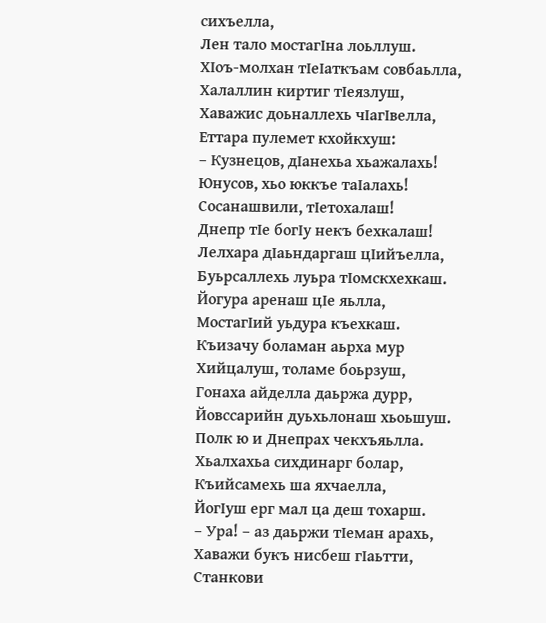сихъелла,
Лен тало мостагIна лоьллуш.
ХIоъ-молхан тIеIаткъам совбаьлла,
Халаллин киртиг тIеязлуш,
Хаважис доьналлехь чIагIвелла,
Еттара пулемет кхойкхуш:
– Кузнецов, дIанехьа хьажалахь!
Юнусов, хьо юккъе таIалахь!
Сосанашвили, тIетохалаш!
Днепр тIе богIу некъ бехкалаш!
Лелхара дIаьндаргаш цIийъелла,
Буьрсаллехь луьра тIомскхехкаш.
Йогура аренаш цIе яьлла,
МостагIий уьдура къехкаш.
Къизачу боламан аьрха мур
Хийцалуш, толаме боьрзуш,
Гонаха айделла даьржа дурр,
Йовссарийн дуьхьлонаш хьоьшуш.
Полк ю и Днепрах чекхъяьлла.
Хьалхахьа сихдинарг болар,
Къийсамехь ша яхчаелла,
ЙогIуш ерг мал ца деш тохарш.
– Ура! – аз даьржи тIеман арахь,
Хаважи букъ нисбеш гIаьтти,
Станкови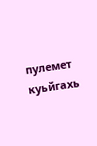пулемет куьйгахь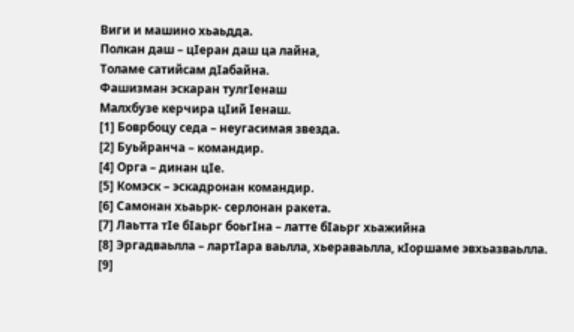Виги и машино хьаьдда.
Полкан даш – цIеран даш ца лайна,
Толаме сатийсам дIабайна.
Фашизман эскаран тулгIенаш
Малхбузе керчира цIий Iенаш.
[1] Боврбоцу седа – неугасимая звезда.
[2] Буьйранча – командир.
[4] Орга – динан цIе.
[5] Комэск – эскадронан командир.
[6] Самонан хьаьрк- серлонан ракета.
[7] Лаьтта тIе бIаьрг боьгIна – латте бIаьрг хьажийна
[8] Эргадваьлла – лартIара ваьлла, хьераваьлла, кIоршаме эвхьазваьлла.
[9]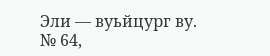Эли — вуьйцург ву.
№ 64,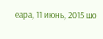еара, 11 июнь, 2015 шо